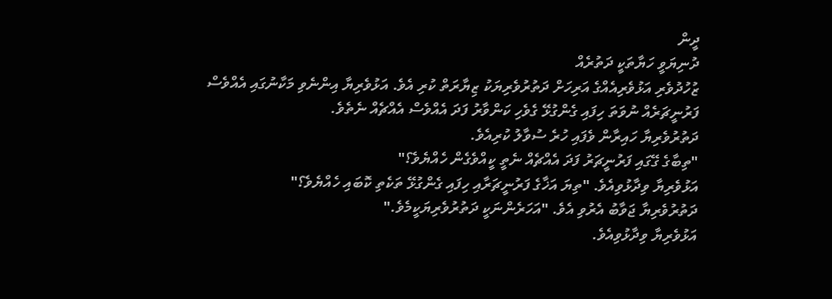ދީން
ދުނިޔަވީ ހަޔާތަކީ ދަތުރެއް
ޒުހުދުވެރި އަޅުވެރިއެއްގެ އަރިހަށް ދަތުރުވެރިޔަކު ޒިޔާރަތް ކުރި އެވެ. އަޅުވެރިޔާ އިންނެވި މަކާނުގައި އެއްވެސް ފަރުނީޗަރެއް ނުވަތަ ހިފައި ގެންގުޅޭ ގެވެހި ކަންވާރު ފަދަ އެއްވެސް އެއްޗެއް ނެތެވެ.
ދަތުރުވެރިޔާ ހައިރާން ވެފައި ހުރެ ސުވާލު ކުރިއެވެ.
"ތިބާގެ ގޭގައި ފަރުނީޗަރު ފަދަ އެއްޗެއް ނެތީ ކީއްވެގެން ހެއްޔެވެ؟"
އަޅުވެރިޔާ ވިދާޅުވިއެވެ. "ތިޔަ އަޚާގެ ފަރުނީޗަރާއި ހިފައި ގެންގުޅޭ ތަކެތި ކޮބައި ހެއްޔެވެ؟"
ދަތުރުވެރިޔާ ޖަވާބު އެރުވި އެވެ. "އަހަރެންނަކީ ދަތުރުވެރިޔަކީމެވެ."
އަޅުވެރިޔާ ވިދާޅުވިއެވެ.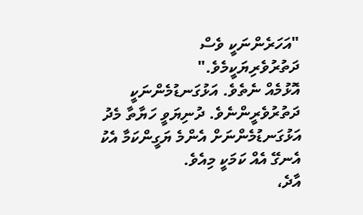"އަހަރެންނަކީ ވެސް ދަތުރުވެރިޔަކީމެވެ."
އޮޅުމެއް ނެތެވެ. އަޅުގަނޑުމެންނަކީ ދަތުރުވެރީންނެވެ. ދުނިޔަވީ ހަޔާތާ މެދު އަޅުގަނޑުމެންނަށް އެންމެ ޔަގީންކަމާ އެކު އެނގޭ އެއް ކަމަކީ މިއެވެ.
އާދެ،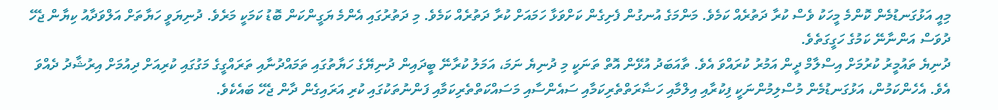މިއީ އަޅުގަނޑުމެން ކޮންމެ މީހަކު ވެސް ކުރާ ދަތުރެއް ކަމެވެ. މަންމަގެ އުނގުން ފެށިގެން ކަށްވަޅާ ހަމައަށް ކުރާ ދަތުރެއް ކަމެވެ. މި ދަތުރުގައި އެންމެ ޔަގީންކަން ބޮޑު ކަމަކީ މަރެވެ. ދުނިޔަވީ ހަޔާތަށް އަލްވަދާއު ކިޔާން ޖެހޭ ދުވަސް އަންނާނޭ ކަމުގެ ހަގީގަތެވެ.
ދުނިޔެ ތައުމީރު ކުރުމަށް އިސްލާމް ދީން އަމުރު ކުރައްވަ އެވެ. ތާއަބަދު އުޅޭން އޮތް ތަނަކީ މި ދުނިޔެ ނަމަ، އަމަލު ކުރާނޭ ބީދައިން ދުނިޔޭގެ ހަޔާތުގައި ތަމައްދުނާއި ތަރައްގީގެ މަގުގައި ކުރިއަށް ދިއުމަށް އިރުޝާދު ދެއްވަ އެވެ. އެހެންކަމުން، އަޅުގަނޑުމެން މުސްލިމުންނަކީ ފިކުރާއި އިލްމާއި ހަޟާރަތްތެރިކަމާއި ސައެންސާއި މަސައްކަތްތެރިކަމާއި ފަންނުތަކުގައި ކުރި އަރައިގެން ދާން ޖެހޭ ބައެކެވެ.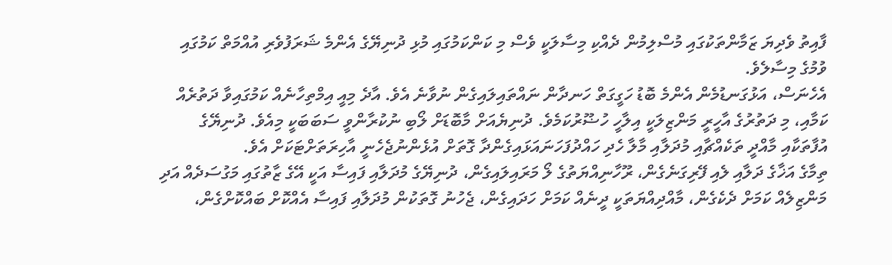ފާއިތު ވެދިޔަ ޒަމާންތަކުގައި މުސްލިމުން ދެއްކި މިސާލަކީ ވެސް މި ކަންކަމުގައި މުޅި ދުނިޔޭގެ އެންމެ ޝަރަފުވެރި އުއްމަތް ކަމުގައި ވުމުގެ މިސާލެވެ.
އެހެނަސް، އަޅުގަނޑުމެން އެންމެ ބޮޑު ހަގީގަތް ހަނދާން ނައްތައިލައިގެން ނުވާނެ އެވެ. އާދެ މިއީ އިމްތިހާނެއް ކަމުގައިވާ ދަތުރެއް ކަމާއި، މި ދަތުރުގެ އާހީރީ މަންޒިލަކީ އިލާހީ ހުޟޫރުކަމެވެ. ދުނިޔެއަށް މާބޮޑަށް ލޯބި ނުކުރާންވީ ސަބަބަކީ މިއެވެ. ދުނިޔޭގެ އުފާތަކާއި މާއްދީ ތަކެއްޗާއި މުދަލާއި މާލާ ހެދި ހައްދުފަހަނައަޅައިގެންދާ ގޮތަށް އުޅެންނުޖެހެނީ އާހިރަތަށްޓަކަށް އެވެ.
ތިމާގެ އަޚާގެ ދަލާއި ލެއި ފޭރިގަނެގެން، ރޫހާނިއްޔަތުގެ ލޯ މަރައިލައިގެން، ދުނިޔޭގެ މުދަލާއި ފައިސާ އަކީ އޭގެ ޒާތުގައި މަގުސަދެއް އަދި މަންޒިލެއް ކަމަށް ދެކެގެން، މާއްދިއްޔަތަކީ ދީނެއް ކަމަށް ހަދައިގެން، ޖެހުނު ގޮތަކުން މުދަލާއި ފައިސާ އެއްކޮށް ބައްކޮށްގެން،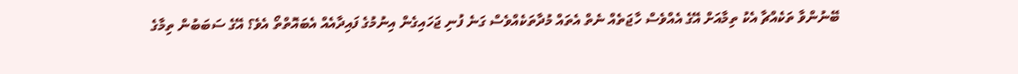ބޭނުންވާ ތަކެއްޗާ އެކު ތިމާއަށް އޭގެ އެއްވެސް ހާޖަތެއް ނެތް އެތައް މުދާތަކެއްވެސް ގަނެ ފުނި ޖަހައިގެން އިނުމުގެ ފައިދާއެއް އެބައޮތްތޯ އެވެ؟ އޭގެ ސަބަބުން ތިމާގެ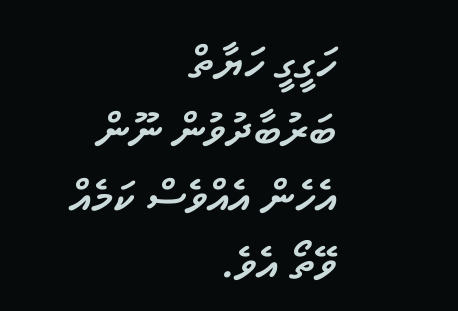ހަގީގީ ހަޔާތް ބަރުބާދުވުން ނޫން އެހެން އެއްވެސް ކަމެއް ވޭތޯ އެވެ.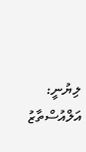ލިޔުނީ: އަލްއުސްތާޒު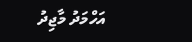އަހްމަދު މާޖިދު